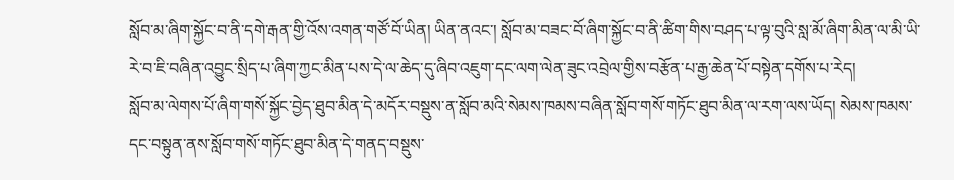སློབ་མ་ཞིག་སྐྱོང་བ་ནི་དགེ་རྒན་གྱི་འོས་འགན་གཙོ་བོ་ཡིན། ཡིན་ནའང་། སློབ་མ་བཟང་བོ་ཞིག་སྐྱོང་བ་ནི་ཚིག་གིས་བཤད་པ་ལྟ་བུའི་སླ་མོ་ཞིག་མིན་ལ་མི་ཡི་རེ་བ་ཇི་བཞིན་འབྱུང་སྲིད་པ་ཞིག་ཀྱང་མིན་པས་དེ་ལ་ཆེད་དུ་ཞིབ་འཇུག་དང་ལག་ལེན་ཟུང་འབྲེལ་གྱིས་བརྩོན་པ་རྒྱ་ཆེན་པོ་བསྟེན་དགོས་པ་རེད།
སློབ་མ་ལེགས་པོ་ཞིག་གསོ་སྐྱོང་བྱེད་ཐུབ་མིན་དེ་མདོར་བསྡུས་ན་སློབ་མའི་སེམས་ཁམས་བཞིན་སློབ་གསོ་གཏོང་ཐུབ་མིན་ལ་རག་ལས་ཡོད། སེམས་ཁམས་དང་བསྟུན་ནས་སློབ་གསོ་གཏོང་ཐུབ་མིན་དེ་གནད་བསྡུས་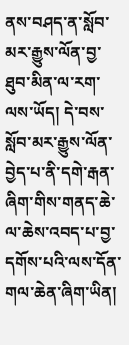ནས་བཤད་ན་སློབ་མར་རྒྱུས་ལོན་བྱ་ཐུབ་མིན་ལ་རག་ལས་ཡོད། དེ་བས་སློབ་མར་རྒྱུས་ལོན་བྱེད་པ་ནི་དགེ་རྒན་ཞིག་གིས་གནད་ཆེ་ལ་ཆེས་འབད་པ་བྱ་དགོས་པའི་ལས་དོན་གལ་ཆེན་ཞིག་ཡིན།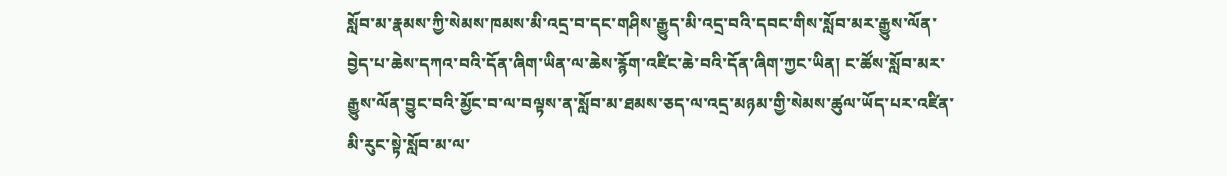སློབ་མ་རྣམས་ཀྱི་སེམས་ཁམས་མི་འདྲ་བ་དང་གཤིས་རྒྱུད་མི་འདྲ་བའི་དབང་གིས་སློབ་མར་རྒྱུས་ལོན་བྱེད་པ་ཆེས་དཀའ་བའི་དོན་ཞིག་ཡིན་ལ་ཆེས་རྙོག་འཛིང་ཆེ་བའི་དོན་ཞིག་ཀྱང་ཡིན། ང་ཚོས་སློབ་མར་རྒྱུས་ལོན་བྱུང་བའི་མྱོང་བ་ལ་བལྟས་ན་སློབ་མ་ཐམས་ཅད་ལ་འདྲ་མཉམ་གྱི་སེམས་ཚུལ་ཡོད་པར་འཛིན་མི་རུང་སྟེ་སློབ་མ་ལ་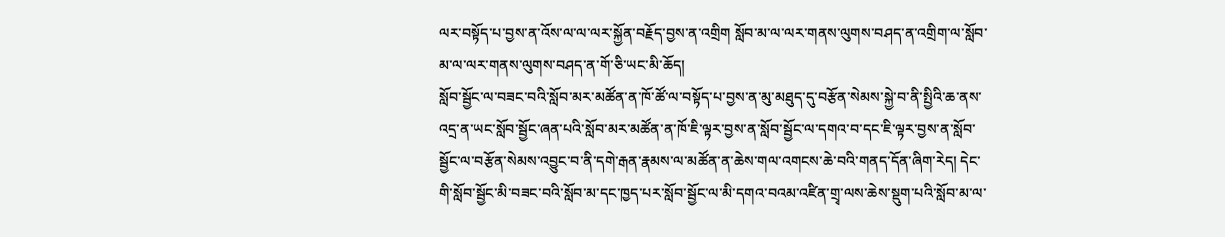ལར་བསྟོད་པ་བྱས་ན་འོས་ལ་ལ་ལར་སྐྱོན་བརྗོད་བྱས་ན་འགྲིག སློབ་མ་ལ་ལར་གནས་ལུགས་བཤད་ན་འགྲིག་ལ་སློབ་མ་ལ་ལར་གནས་ལུགས་བཤད་ན་གོ་ཅི་ཡང་མི་ཆོད།
སློབ་སྦྱོང་ལ་བཟང་བའི་སློབ་མར་མཚོན་ན་ཁོ་ཚོ་ལ་བསྟོད་པ་བྱས་ན་མུ་མཐུད་དུ་བརྩོན་སེམས་སྐྱེ་བ་ནི་སྤྱིའི་ཆ་ནས་འདྲ་ན་ཡང་སློབ་སྦྱོང་ཞན་པའི་སློབ་མར་མཚོན་ན་ཁོ་ཇི་ལྟར་བྱས་ན་སློབ་སྦྱོང་ལ་དགའ་བ་དང་ཇི་ལྟར་བྱས་ན་སློབ་སྦྱོང་ལ་བརྩོན་སེམས་འབྱུང་བ་ནི་དགེ་རྒན་རྣམས་ལ་མཚོན་ན་ཆེས་གལ་འགངས་ཆེ་བའི་གནད་དོན་ཞིག་རེད། དེང་གི་སློབ་སྦྱོང་མི་བཟང་བའི་སློབ་མ་དང་ཁྱད་པར་སློབ་སྦྱོང་ལ་མི་དགའ་བའམ་འཛིན་གྲྭ་ལས་ཆེས་སྡུག་པའི་སློབ་མ་ལ་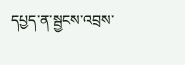དཔྱད་ན་སྦྱངས་འབྲས་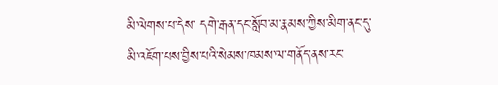མི་ལེགས་པ་དེས་ དགེ་རྒན་དང་སློབ་མ་རྣམས་ཀྱིས་མིག་ནང་དུ་མི་འཇོག་པས་བྱིས་པའི་སེམས་ཁམས་ལ་གནོད་ནས་རང་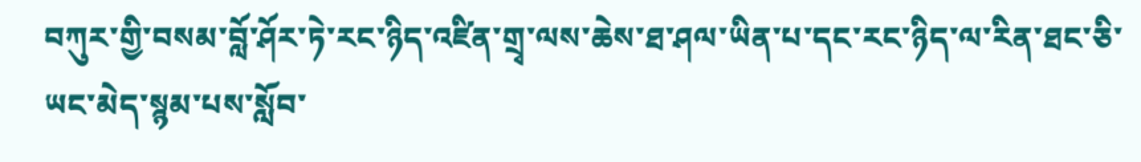བཀུར་གྱི་བསམ་བློ་ཤོར་ཏེ་རང་ཉིད་འཛིན་གྲྭ་ལས་ཆེས་ཐ་ཤལ་ཡིན་པ་དང་རང་ཉིད་ལ་རིན་ཐང་ཅི་ཡང་མེད་སྙམ་པས་སློབ་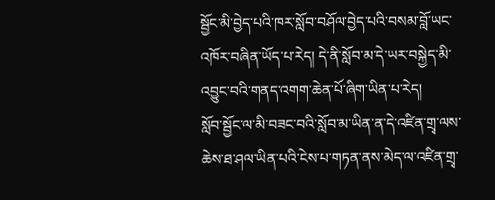སྦྱོང་མི་བྱེད་པའི་ཁར་སློབ་བཤོལ་བྱེད་པའི་བསམ་བློ་ཡང་འཁོར་བཞིན་ཡོད་པ་རེད། དེ་ནི་སློབ་མ་དེ་ཡར་བསྐྱེད་མི་འབྱུང་བའི་གནད་འགག་ཆེན་པོ་ཞིག་ཡིན་པ་རེད།
སློབ་སྦྱོང་ལ་མི་བཟང་བའི་སློབ་མ་ཡིན་ན་དེ་འཛིན་གྲྭ་ལས་ཆེས་ཐ་ཤལ་ཡིན་པའི་ངེས་པ་གཏན་ནས་མེད་ལ་འཛིན་གྲྭ་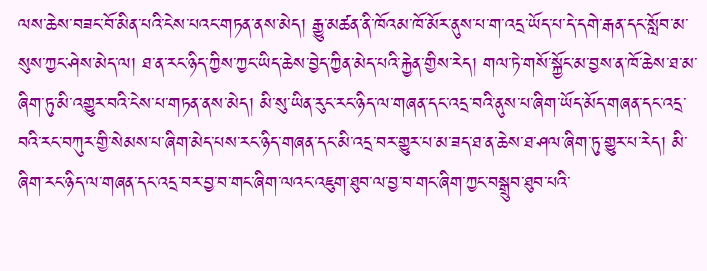ལས་ཆེས་བཟང་བོ་མིན་པའི་ངེས་པའང་གཏན་ནས་མེད། རྒྱུ་མཚན་ནི་ཁོའམ་ཁོ་མོར་ནུས་པ་ག་འདྲ་ཡོད་པ་དེ་དགེ་རྒན་དང་སློབ་མ་སུས་ཀྱང་ཤེས་མེད་ལ། ཐ་ན་རང་ཉིད་ཀྱིས་ཀྱང་ཡིད་ཆེས་བྱེད་ཀྱིན་མེད་པའི་རྐྱེན་གྱིས་རེད། གལ་ཏེ་གསོ་སྐྱོང་མ་བྱས་ན་ཁོ་ཆེས་ཐ་མ་ཞིག་ཏུ་མི་འགྱུར་བའི་ངེས་པ་གཏན་ནས་མེད། མི་སུ་ཡིན་རུང་རང་ཉིད་ལ་གཞན་དང་འདྲ་བའི་ནུས་པ་ཞིག་ཡོད་མོད་གཞན་དང་འདྲ་བའི་རང་བཀུར་གྱི་སེམས་པ་ཞིག་མེད་པས་རང་ཉིད་གཞན་དང་མི་འདྲ་བར་གྱུར་པ་མ་ཟད་ཐ་ན་ཆེས་ཐ་ཤལ་ཞིག་ཏུ་གྱུར་པ་རེད། མི་ཞིག་རང་ཉིད་ལ་གཞན་དང་འདྲ་བར་བྱ་བ་གང་ཞིག་ལའང་འཇུག་ཐུབ་ལ་བྱ་བ་གང་ཞིག་ཀྱང་བསྒྲུབ་ཐུབ་པའི་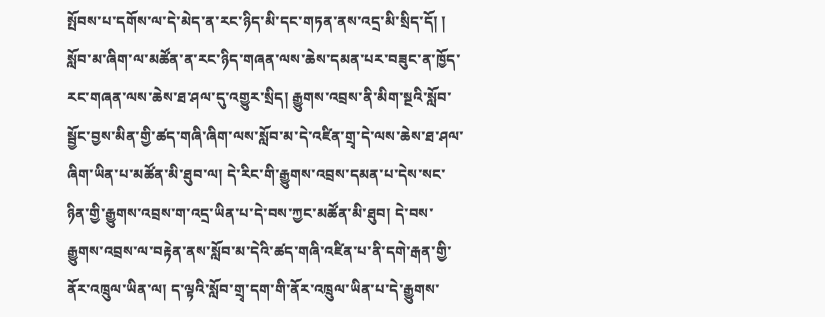སྤོབས་པ་དགོས་ལ་དེ་མེད་ན་རང་ཉིད་མི་དང་གཏན་ནས་འདྲ་མི་སྲིད་དོ། །
སློབ་མ་ཞིག་ལ་མཚོན་ན་རང་ཉིད་གཞན་ལས་ཆེས་དམན་པར་བཟུང་ན་ཁྱོད་རང་གཞན་ལས་ཆེས་ཐ་ཤལ་དུ་འགྱུར་སྲིད། རྒྱུགས་འབྲས་ནི་མིག་སྔའི་སློབ་སྦྱོང་བྱས་མིན་གྱི་ཚད་གཞི་ཞིག་ལས་སློབ་མ་དེ་འཛིན་གྲྭ་དེ་ལས་ཆེས་ཐ་ཤལ་ཞིག་ཡིན་པ་མཚོན་མི་ཐུབ་ལ། དེ་རིང་གི་རྒྱུགས་འབྲས་དམན་པ་དེས་སང་ཉིན་གྱི་རྒྱུགས་འབྲས་ག་འདྲ་ཡིན་པ་དེ་བས་ཀྱང་མཚོན་མི་ཐུབ། དེ་བས་རྒྱུགས་འབྲས་ལ་བརྟེན་ནས་སློབ་མ་དེའི་ཚད་གཞི་འཛིན་པ་ནི་དགེ་རྒན་གྱི་ནོར་འཁྲུལ་ཡིན་ལ། ད་ལྟའི་སློབ་གྲྭ་དག་གི་ནོར་འཁྲུལ་ཡིན་པ་དེ་རྒྱུགས་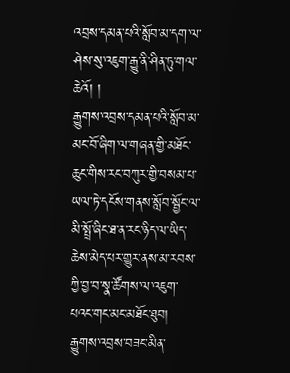འབྲས་དམན་པའི་སློབ་མ་དག་ལ་ཤེས་སུ་འཇུག་རྒྱུ་ནི་ཤིན་ཏུ་གལ་ཆེའོ། །
རྒྱུགས་འབྲས་དམན་པའི་སློབ་མ་མང་བོ་ཞིག་ལ་གཞན་གྱི་མཐོང་ཆུང་གིས་རང་བཀུར་གྱི་བསམ་པ་ཡལ་ཏེ་དངོས་གནས་སློབ་སྦྱོང་ལ་མི་སྤྲོ་ཞིང་ཐ་ན་རང་ཉིད་ལ་ཡིད་ཆེས་མེད་པར་གྱུར་ནས་མ་རབས་ཀྱི་བྱ་བ་སྣ་ཚོགས་ལ་འཇུག་པའང་གང་མང་མཐོང་ཐུབ། རྒྱུགས་འབྲས་བཟང་མིན་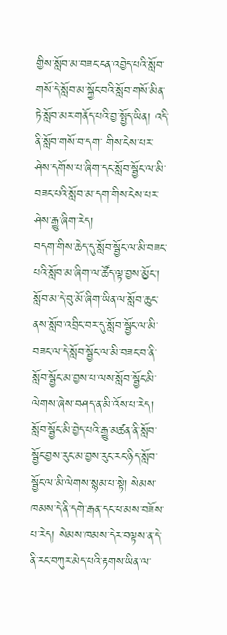གྱིས་སློབ་མ་བཟང་ངན་འབྱེད་པའི་སློབ་གསོ་དེ་སློབ་མ་སྐྱོང་བའི་སློབ་གསོ་མིན་ཏེ་སློབ་མར་གནོད་པའི་བྱ་སྤྱོད་ཡིན། འདི་ནི་སློབ་གསོ་བ་དག་ གིས་ངེས་པར་ཤེས་དགོས་པ་ཞིག་དང་སློབ་སྦྱོང་ལ་མི་བཟང་པའི་སློབ་མ་དག་གིས་ངེས་པར་ཤེས་རྒྱུ་ཞིག་རེད།
བདག་གིས་ཆེད་དུ་སློབ་སྦྱོང་ལ་མི་བཟང་པའི་སློབ་མ་ཞིག་ལ་ཚོད་ལྟ་བྱས་མྱོང་། སློབ་མ་དེ་བུ་མོ་ཞིག་ཡིན་ལ་སློབ་ཆུང་ནས་སློབ་འབྲིང་བར་དུ་སློབ་སྦྱོང་ལ་མི་བཟང་ལ་དེ་སློབ་སྦྱོང་ལ་མི་བཟང་བ་ནི་སློབ་སྦྱོང་མ་བྱས་པ་ལས་སློབ་སྦྱོང་མི་ལེགས་ཞེས་བཤད་ན་མི་འོས་པ་རེད། སློབ་སྦྱོང་མི་བྱེད་པའི་རྒྱུ་མཚན་ནི་སློབ་སྦྱོང་བྱས་རུང་མ་བྱས་རུང་རང་ཉིད་སློབ་སྦྱོང་ལ་མི་ལེགས་སྙམ་པ་སྟེ། སེམས་ཁམས་དེ་ནི་དགེ་རྒན་དང་ཕ་མས་བཟོས་པ་རེད། སེམས་ཁམས་དེར་བལྟས་ན་དེ་ནི་རང་བཀུར་མེད་པའི་རྟགས་ཡིན་ལ་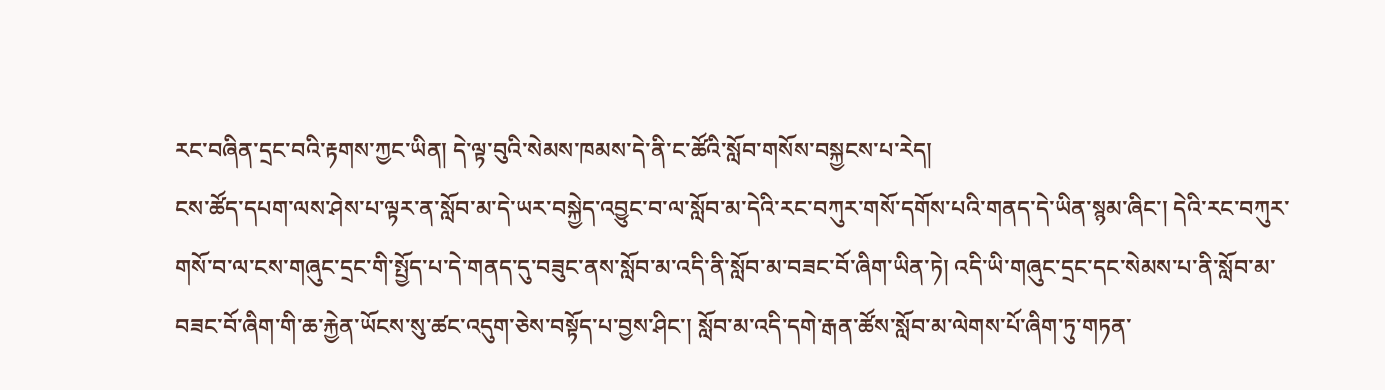རང་བཞིན་དྲང་བའི་རྟགས་ཀྱང་ཡིན། དེ་ལྟ་བུའི་སེམས་ཁམས་དེ་ནི་ང་ཚོའི་སློབ་གསོས་བསྐྱངས་པ་རེད།
ངས་ཚོད་དཔག་ལས་ཤེས་པ་ལྟར་ན་སློབ་མ་དེ་ཡར་བསྐྱེད་འབྱུང་བ་ལ་སློབ་མ་དེའི་རང་བཀུར་གསོ་དགོས་པའི་གནད་དེ་ཡིན་སྙམ་ཞིང་། དེའི་རང་བཀུར་གསོ་བ་ལ་ངས་གཞུང་དྲང་གི་སྤྱོད་པ་དེ་གནད་དུ་བཟུང་ནས་སློབ་མ་འདི་ནི་སློབ་མ་བཟང་བོ་ཞིག་ཡིན་ཏེ། འདི་ཡི་གཞུང་དྲང་དང་སེམས་པ་ནི་སློབ་མ་བཟང་བོ་ཞིག་གི་ཆ་རྐྱེན་ཡོངས་སུ་ཚང་འདུག་ཅེས་བསྟོད་པ་བྱས་ཤིང་། སློབ་མ་འདི་དགེ་རྒན་ཚོས་སློབ་མ་ལེགས་པོ་ཞིག་ཏུ་གཏན་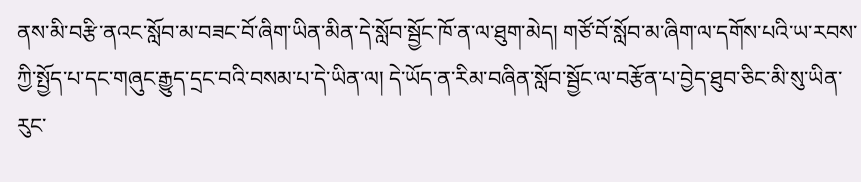ནས་མི་བརྩི་ནའང་སློབ་མ་བཟང་བོ་ཞིག་ཡིན་མིན་དེ་སློབ་སྦྱོང་ཁོ་ན་ལ་ཐུག་མེད། གཙོ་བོ་སློབ་མ་ཞིག་ལ་དགོས་པའི་ཡ་རབས་ཀྱི་སྤྱོད་པ་དང་གཞུང་རྒྱུད་དྲང་བའི་བསམ་པ་དེ་ཡིན་ལ། དེ་ཡོད་ན་རིམ་བཞིན་སློབ་སྦྱོང་ལ་བརྩོན་པ་བྱེད་ཐུབ་ཅིང་མི་སུ་ཡིན་རུང་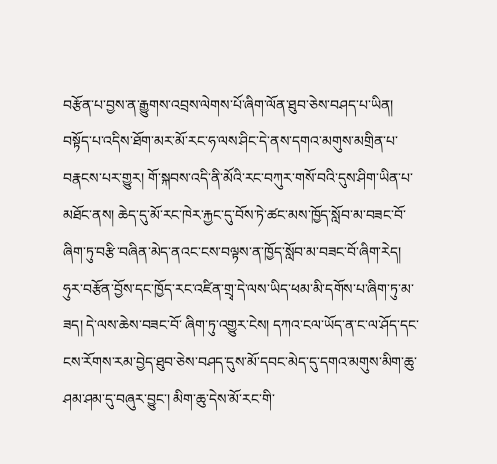བརྩོན་པ་བྱས་ན་རྒྱུགས་འབྲས་ལེགས་པོ་ཞིག་ལོན་ཐུབ་ཅེས་བཤད་པ་ཡིན།
བསྟོད་པ་འདིས་ཐོག་མར་མོ་རང་ཧ་ལས་ཤིང་དེ་ནས་དགའ་མགུས་མགྲིན་པ་བརྣངས་པར་གྱུར། གོ་སྐབས་འདི་ནི་མོའི་རང་བཀུར་གསོ་བའི་དུས་ཤིག་ཡིན་པ་མཐོང་ནས། ཆེད་དུ་མོ་རང་ཁེར་རྐྱང་དུ་བོས་ཏེ་ཚང་མས་ཁྱོད་སློབ་མ་བཟང་བོ་ཞིག་ཏུ་བརྩི་བཞིན་མེད་ནའང་ངས་བལྟས་ན་ཁྱོད་སློབ་མ་བཟང་བོ་ཞིག་རེད། ཧུར་བརྩོན་བྱོས་དང་ཁྱོད་རང་འཛིན་གྲྭ་དེ་ལས་ཡིད་ཕམ་མི་དགོས་པ་ཞིག་ཏུ་མ་ཟད། དེ་ལས་ཆེས་བཟང་བོ་ ཞིག་ཏུ་འགྱུར་ངེས། དཀའ་ངལ་ཡོད་ན་ང་ལ་ཤོད་དང་ངས་རོགས་རམ་བྱེད་ཐུབ་ཅེས་བཤད་དུས་མོ་དབང་མེད་དུ་དགའ་མགུས་མིག་ཆུ་ཤམ་ཤམ་དུ་བཞུར་བྱུང་། མིག་ཆུ་དེས་མོ་རང་གི་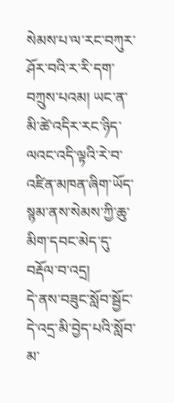སེམས་པ་ལ་རང་བཀུར་ཤོར་བའི་ར་རི་དག་བཀྲུས་པའམ། ཡང་ན་མི་ཚེ་འདིར་རང་ཉིད་ལའང་འདི་ལྟའི་རེ་བ་འཛིན་མཁན་ཞིག་ཡོད་སྙམ་ནས་སེམས་ཀྱི་ཆུ་མིག་དབང་མེད་དུ་བརྡོལ་བ་འདྲ།
དེ་ནས་བཟུང་སློབ་སྦྱོང་དེ་འདྲ་མི་བྱེད་པའི་སློབ་མ་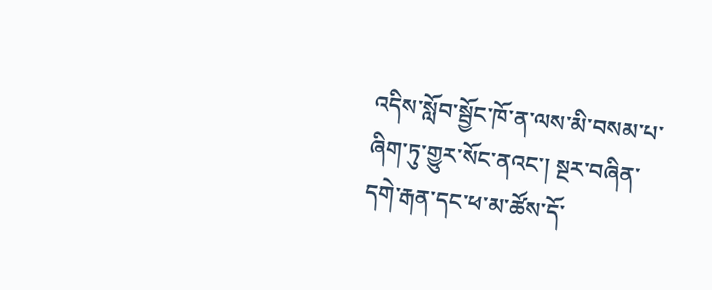འདིས་སློབ་སྦྱོང་ཁོ་ན་ལས་མི་བསམ་པ་ཞིག་ཏུ་གྱུར་སོང་ནའང་། སྔར་བཞིན་དགེ་རྒན་དང་ཕ་མ་ཚོས་དོ་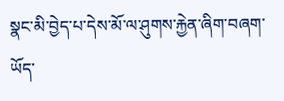སྣང་མི་བྱེད་པ་དེས་མོ་ལ་ཤུགས་རྐྱེན་ཞིག་བཞག་ཡོད་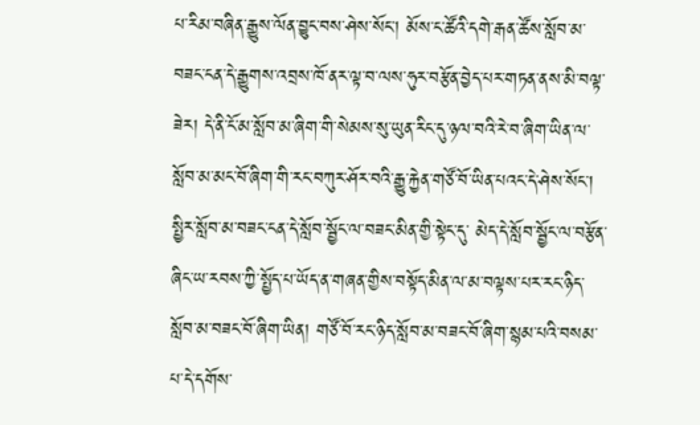པ་རིམ་བཞིན་རྒྱུས་ལོན་བྱུང་བས་ཤེས་སོང་། མོས་ང་ཚོའི་དགེ་རྒན་ཚོས་སློབ་མ་བཟང་ངན་དེ་རྒྱུགས་འབྲས་ཁོ་ནར་ལྟ་བ་ལས་ཧུར་བརྩོན་བྱེད་པར་གཏན་ནས་མི་བལྟ་ཟེར། དེ་ནི་ངོ་མ་སློབ་མ་ཞིག་གི་སེམས་སུ་ཡུན་རིང་དུ་ཉལ་བའི་རེ་བ་ཞིག་ཡིན་ལ་སློབ་མ་མང་བོ་ཞིག་གི་རང་བཀུར་ཤོར་བའི་རྒྱུ་རྐྱེན་གཙོ་བོ་ཡིན་པའང་དེ་ཤེས་སོང་། སྤྱིར་སློབ་མ་བཟང་ངན་དེ་སློབ་སྦྱོང་ལ་བཟང་མིན་གྱི་སྟེང་དུ་ མེད་དེ་སློབ་སྦྱོང་ལ་བརྩོན་ཞིང་ཡ་རབས་ཀྱི་སྤྱོད་པ་ཡོད་ན་གཞན་གྱིས་བསྟོད་མིན་ལ་མ་བལྟས་པར་རང་ཉིད་སློབ་མ་བཟང་བོ་ཞིག་ཡིན། གཙོ་བོ་རང་ཉིད་སློབ་མ་བཟང་བོ་ཞིག་སྙམ་པའི་བསམ་པ་དེ་དགོས་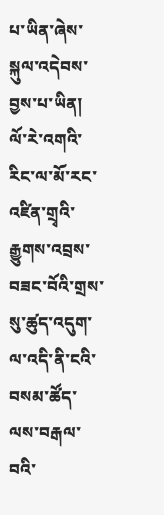པ་ཡིན་ཞེས་སྐུལ་འདེབས་བྱས་པ་ཡིན། ལོ་རེ་འགའི་རིང་ལ་མོ་རང་འཛིན་གྲྭའི་རྒྱུགས་འབྲས་བཟང་བོའི་གྲས་སུ་ཚུད་འདུག་ལ་འདི་ནི་ངའི་བསམ་ཚོད་ལས་བརྒལ་བའི་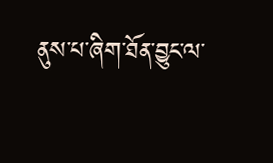ནུས་པ་ཞིག་ཐོན་བྱུང་ལ་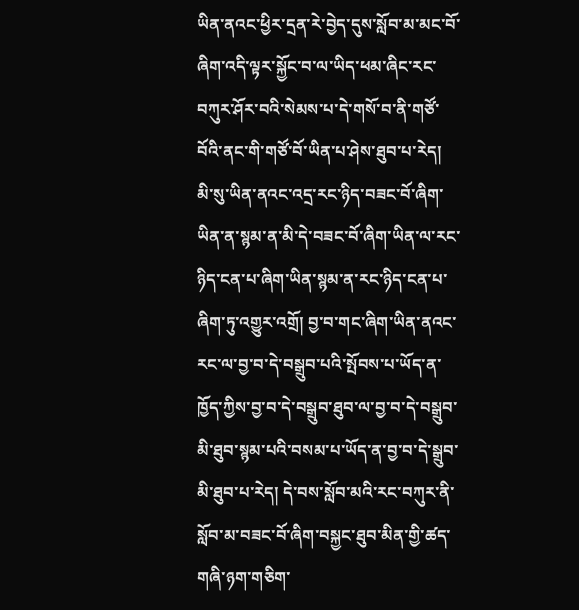ཡིན་ནའང་ཕྱིར་དྲན་རེ་བྱེད་དུས་སློབ་མ་མང་བོ་ཞིག་འདི་ལྟར་སྐྱོང་བ་ལ་ཡིད་ཕམ་ཞིང་རང་བཀུར་ཤོར་བའི་སེམས་པ་དེ་གསོ་བ་ནི་གཙོ་བོའི་ནང་གི་གཙོ་བོ་ཡིན་པ་ཤེས་ཐུབ་པ་རེད།
མི་སུ་ཡིན་ནའང་འདྲ་རང་ཉིད་བཟང་བོ་ཞིག་ཡིན་ན་སྙམ་ན་མི་དེ་བཟང་བོ་ཞིག་ཡིན་ལ་རང་ཉིད་ངན་པ་ཞིག་ཡིན་སྙམ་ན་རང་ཉིད་ངན་པ་ཞིག་ཏུ་འགྱུར་འགྲོ། བྱ་བ་གང་ཞིག་ཡིན་ནའང་རང་ལ་བྱ་བ་དེ་བསྒྲུབ་པའི་སྤོབས་པ་ཡོད་ན་ཁྱོད་ཀྱིས་བྱ་བ་དེ་བསྒྲུབ་ཐུབ་ལ་བྱ་བ་དེ་བསྒྲུབ་མི་ཐུབ་སྙམ་པའི་བསམ་པ་ཡོད་ན་བྱ་བ་དེ་སྒྲུབ་མི་ཐུབ་པ་རེད། དེ་བས་སློབ་མའི་རང་བཀུར་ནི་སློབ་མ་བཟང་བོ་ཞིག་བསྐྱང་ཐུབ་མིན་གྱི་ཚད་གཞི་ཉག་གཅིག་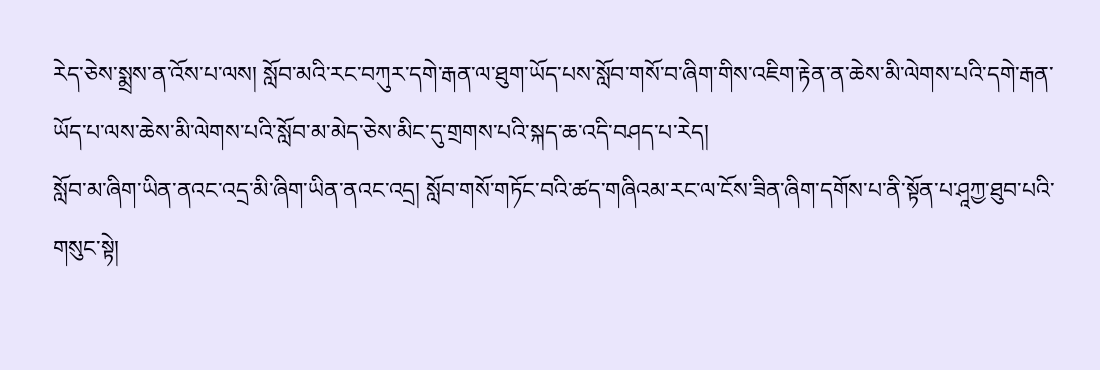རེད་ཅེས་སྨྲས་ན་འོས་པ་ལས། སློབ་མའི་རང་བཀུར་དགེ་རྒན་ལ་ཐུག་ཡོད་པས་སློབ་གསོ་བ་ཞིག་གིས་འཇིག་རྟེན་ན་ཆེས་མི་ལེགས་པའི་དགེ་རྒན་ཡོད་པ་ལས་ཆེས་མི་ལེགས་པའི་སློབ་མ་མེད་ཅེས་མིང་དུ་གྲགས་པའི་སྐད་ཆ་འདི་བཤད་པ་རེད།
སློབ་མ་ཞིག་ཡིན་ནའང་འདྲ་མི་ཞིག་ཡིན་ནའང་འདྲ། སློབ་གསོ་གཏོང་བའི་ཚད་གཞིའམ་རང་ལ་ངོས་ཟིན་ཞིག་དགོས་པ་ནི་སྟོན་པ་ཤཱཀྱ་ཐུབ་པའི་གསུང་སྟེ།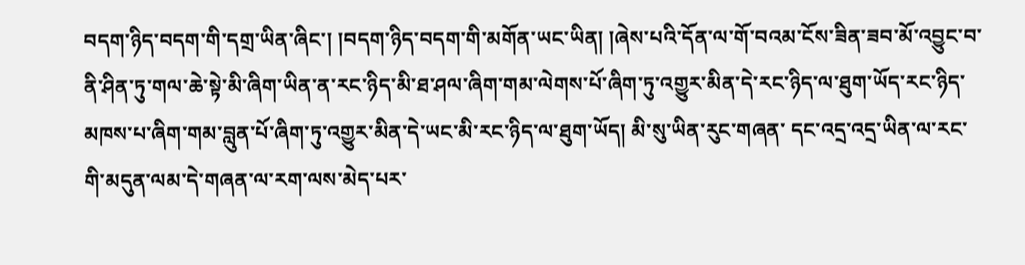བདག་ཉིད་བདག་གི་དགྲ་ཡིན་ཞིང་། །བདག་ཉིད་བདག་གི་མགོན་ཡང་ཡིན། །ཞེས་པའི་དོན་ལ་གོ་བའམ་ངོས་ཟིན་ཟབ་མོ་འབྱུང་བ་ནི་ཤིན་ཏུ་གལ་ཆེ་སྟེ་མི་ཞིག་ཡིན་ན་རང་ཉིད་མི་ཐ་ཤལ་ཞིག་གམ་ལེགས་པོ་ཞིག་ཏུ་འགྱུར་མིན་དེ་རང་ཉིད་ལ་ཐུག་ཡོད་རང་ཉིད་མཁས་པ་ཞིག་གམ་བླུན་པོ་ཞིག་ཏུ་འགྱུར་མིན་དེ་ཡང་མི་རང་ཉིད་ལ་ཐུག་ཡོད། མི་སུ་ཡིན་རུང་གཞན་ དང་འདྲ་འདྲ་ཡིན་ལ་རང་གི་མདུན་ལམ་དེ་གཞན་ལ་རག་ལས་མེད་པར་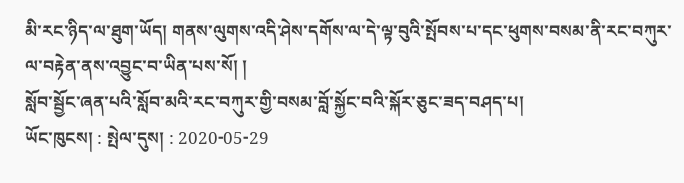མི་རང་ཉིད་ལ་ཐུག་ཡོད། གནས་ལུགས་འདི་ཤེས་དགོས་ལ་དེ་ལྟ་བུའི་སྤོབས་པ་དང་ཕུགས་བསམ་ནི་རང་བཀུར་ལ་བརྟེན་ནས་འབྱུང་བ་ཡིན་པས་སོ། །
སློབ་སྦྱོང་ཞན་པའི་སློབ་མའི་རང་བཀུར་གྱི་བསམ་བློ་སྐྱོང་བའི་སྐོར་ཅུང་ཟད་བཤད་པ།
ཡོང་ཁུངས། : སྤེལ་དུས། : 2020-05-29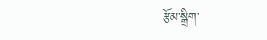རྩོམ་སྒྲིག་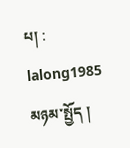པ། : lalong1985
མཉམ་སྤྱོད །